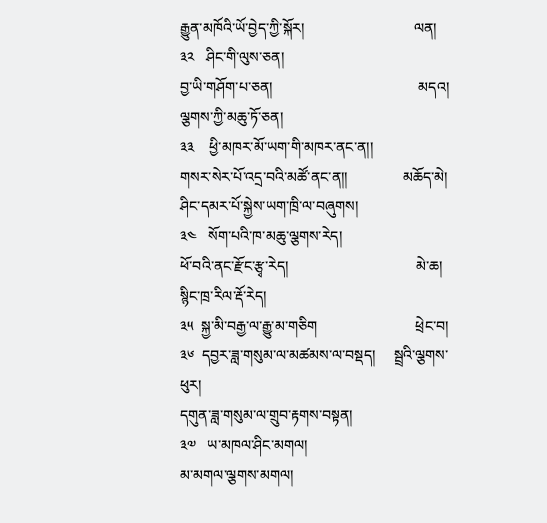རྒྱུན་མཁོའི་ཡོ་བྱེད་ཀྱི་སྐོར།                              ལན།
༣༢   ཤིང་གི་ལུས་ཅན།
བྱ་ཡི་གཤོག་པ་ཅན།                                        མདའ།
ལྕགས་ཀྱི་མཆུ་ཏོ་ཅན།
༣༣    ཕྱི་མཁར་མོ་ཡག་གི་མཁར་ནང་ན།།
གསར་སེར་པོ་འདྲ་བའི་མཚོ་ནང་ན།།               མཆོད་མེ།
ཤིང་དམར་པོ་སྐྱེས་ཡག་ཁྲི་ལ་བཞུགས།
༣༤   སོག་པའི་ཁ་མཆུ་ལྕགས་རེད།
ཕོ་བའི་ནང་རྫོང་རྩྭ་རེད།                                   མེ་ཆ།
སྙིང་ཁྲ་རིལ་རྡོ་རེད།
༣༥  སྐྱ་མི་བརྒྱ་ལ་རྒྱུ་མ་གཅིག                           ཕྲེང་བ།
༣༦  དབྱར་ཟླ་གསུམ་ལ་མཚམས་ལ་བསྡད།     སྦྲའི་ལྕགས་ཕུར།
དགུན་ཟླ་གསུམ་ལ་གྲུབ་རྟགས་བསྟན།
༣༧   ཡ་མཁལ་ཤིང་མགལ།
མ་མགལ་ལྕགས་མགལ།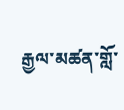རྒྱལ་མཚན་གློ་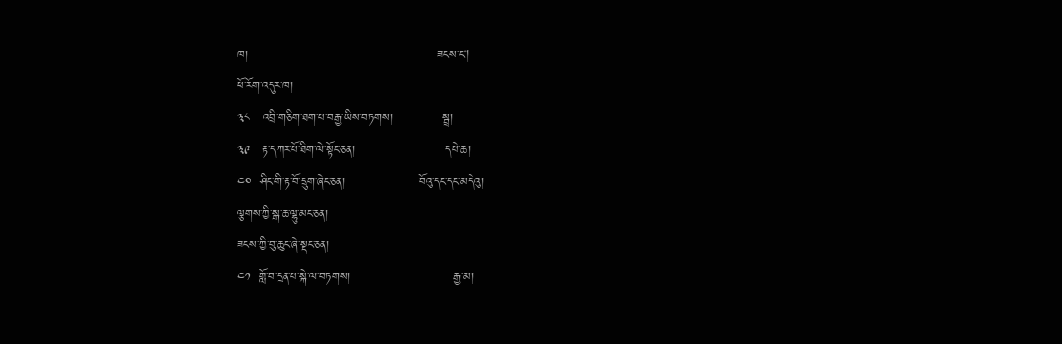ཁ།                                              ཟངས་ང།
ཕོ་རོག་འདུར་ཁ།
༣༨   འབྲི་གཅིག་ཐག་པ་བརྒྱ་ཡིས་བཏགས།            སྦྲ།
༣༩   རྟ་དཀར་པོ་ཐིག་ལེ་སྟོང་ཅན།                      དཔེ་ཆ།
༤༠  ཤིང་གི་རྟ་བོ་དྲུག་ཞེང་ཅན།                  བོའུ་དང་དང་མདེའུ།
ལྕགས་ཀྱི་སྒ་ཆ་ལྷུ་མང་ཅན།
ཟངས་ཀྱི་བུ་ཆུང་ཞེ་སྡང་ཅན།
༤༡  གློ་བ་དྲན་པ་སྐེ་ལ་བཏགས།                         རྒྱ་མ།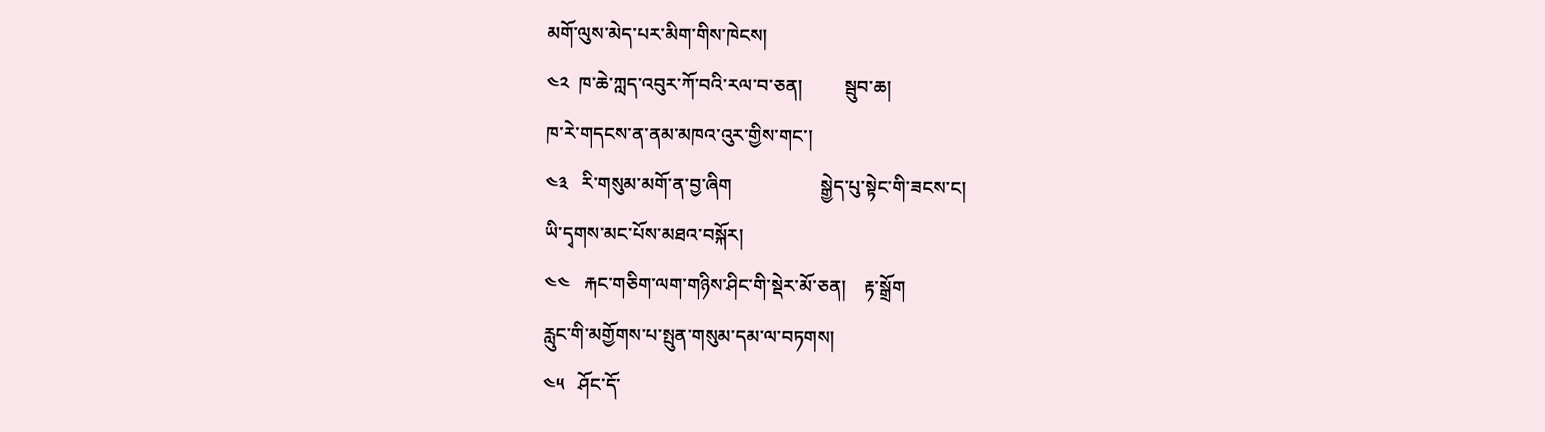མགོ་ལུས་མེད་པར་མིག་གིས་ཁེངས།
༤༢  ཁ་ཆེ་ཀླད་འབུར་ཀོ་བའི་རལ་བ་ཅན།         སྦུབ་ཆ།
ཁ་རེ་གདངས་ན་ནམ་མཁའ་འུར་གྱིས་གང་།
༤༣   རི་གསུམ་མགོ་ན་བྱ་ཞིག                   སྒྱེད་པུ་སྟེང་གི་ཟངས་ང།
ཡི་དྭགས་མང་པོས་མཐའ་བསྐོར།
༤༤   རྐང་གཅིག་ལག་གཉིས་ཤིང་གི་སྡེར་མོ་ཅན།    རྟ་སྒྲོག
རླུང་གི་མགྱོགས་པ་སྤུན་གསུམ་དམ་ལ་བཏགས།
༤༥   ཤོང་དོ་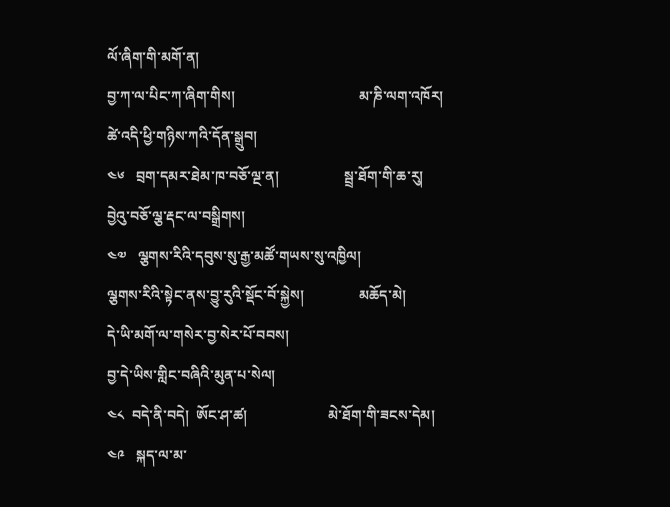ལོ་ཞིག་གི་མགོ་ན།
བྱ་ཀ་ལ་པིང་ཀ་ཞིག་གིས།                                  མ་ཎི་ལག་འཁོར།
ཚེ་འདི་ཕྱི་གཉིས་ཀའི་དོན་སྒྲུབ།
༤༦   བྲག་དམར་ཐེམ་ཁ་བཅོ་ལྔ་ན།                  སྦྲ་ཐོག་གི་ཆ་རུ།
བྱེའུ་བཅོ་ལྕ་རྡང་ལ་བསྒྲིགས།
༤༧   ལྕགས་རིའི་དབུས་སུ་རྒྱ་མཚོ་གཡས་སུ་འཁྱིལ།
ལྕགས་རིའི་སྟེང་ནས་བྱུ་རུའི་སྡོང་བོ་སྐྱེས།               མཆོད་མེ།
དེ་ཡི་མགོ་ལ་གསེར་བྱ་སེར་པོ་བབས།
བྱ་དེ་ཡིས་གླིང་བཞིའི་མུན་པ་སེལ།
༤༨  བདེ་ནི་བདེ།  ཨོང་ཤ་ཚ།                      མེ་ཐོག་གི་ཟངས་དེམ།
༤༩   སྐད་ལ་མ་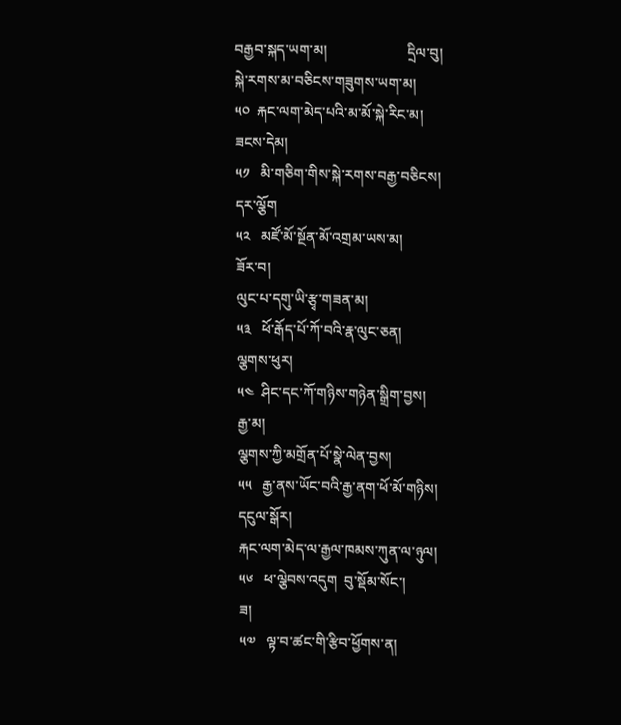བརྒྱབ་སྐད་ཡག་མ།                      དྲིལ་བུ།
སྐེ་རགས་མ་བཅིངས་གཟུགས་ཡག་མ།
༥༠  རྐང་ལག་མེད་པའི་མ་མོ་སྐེ་རིང་མ།                 ཟངས་དེམ།
༥༡   མི་གཅིག་གིས་སྐེ་རགས་བརྒྱ་བཅིངས།             དར་ལྕོག
༥༢   མཛོ་མོ་སྔོན་མོ་འགྲམ་ཡས་མ།                         ཟོར་བ།
ལུང་པ་དགུ་ཡི་རྩྭ་གཟན་མ།
༥༣   ཕོ་རྒོད་པོ་ཀོ་བའི་རྣ་ལུང་ཅན།                     ལྕགས་ཕུར།
༥༤  ཤིང་དང་ཀོ་གཉིས་གཉེན་སྒྲིག་བྱས།                   རྒྱ་མ།
ལྕགས་ཀྱི་མགྲོན་པོ་སྣེ་ལེན་བྱས།
༥༥   རྒྱ་ནས་ཡོང་བའི་རྒྱ་ནག་ཕོ་མོ་གཉིས།           དངུལ་སྒོར།
རྐང་ལག་མེད་ལ་རྒྱལ་ཁམས་ཀུན་ལ་ཉུལ།
༥༦   ཕ་ལྕེབས་འདུག  བུ་སྡོམ་སོང་།                           ཟ།
༥༧   ལྟ་བ་ཚང་གི་རྩིབ་ཕྱོགས་ན།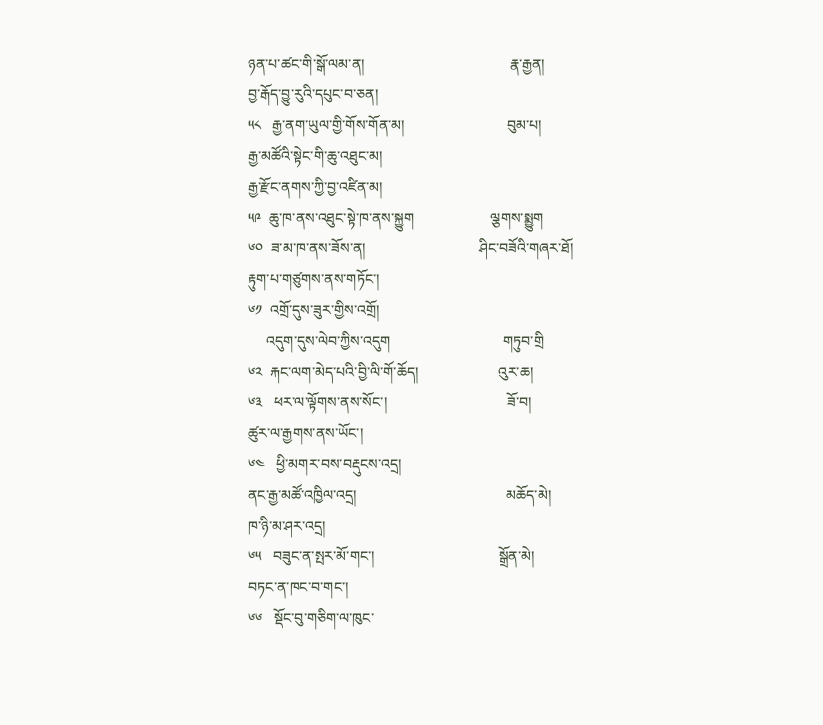ཉན་པ་ཚང་གི་སྒོ་ལམ་ན།                                        རྣ་རྒྱན།
བྱ་རྒོད་བྱུ་རུའི་དཔུང་བ་ཅན།
༥༨   རྒྱ་ནག་ཡུལ་གྱི་གོས་གོན་མ།                            བུམ་པ།
རྒྱ་མཚོའི་སྟེང་གི་ཆུ་འཐུང་མ།
རྒྱ་རྫོང་ནགས་ཀྱི་བྱ་འཛིན་མ།
༥༩  ཆུ་ཁ་ནས་འཐུང་སྟེ་ཁ་ནས་སྐྱུག                     ལྕགས་སྨྱུག
༦༠  ཟ་མ་ཁ་ནས་ཟོས་ན།                               ཤིང་བཟོའི་གཞར་ཐོ།
རྟུག་པ་གཙུགས་ནས་གཏོང་།
༦༡  འགྲོ་དུས་ཟུར་གྱིས་འགྲོ།
     འདུག་དུས་ལེབ་ཀྱིས་འདུག                               གཏུབ་གྲི
༦༢  རྐང་ལག་མེད་པའི་བྱི་ལི་གོ་ཆོད།                      འུར་ཆ།
༦༣   ཕར་ལ་ལྟོགས་ནས་སོང་།                                 ཟོ་བ།
ཚུར་ལ་རྒྱགས་ནས་ཡོང་།
༦༤   ཕྱི་མགར་བས་བརྡུངས་འདྲ།
ནང་རྒྱ་མཚོ་འཁྱིལ་འདྲ།                                         མཆོད་མེ།
ཁ་ཉི་མ་ཤར་འདྲ།
༦༥   བཟུང་ན་སྤར་མོ་གང་།                                  སྒྲོན་མེ།
བཏང་ན་ཁང་བ་གང་།
༦༦   སྡོང་བུ་གཅིག་ལ་ཁུང་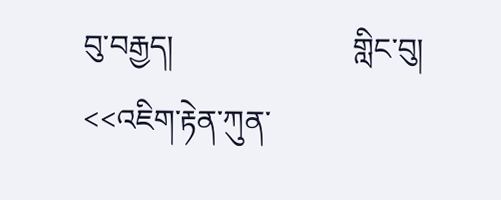བུ་བརྒྱད།                       གླིང་བུ།
<<འཇིག་རྟེན་ཀུན་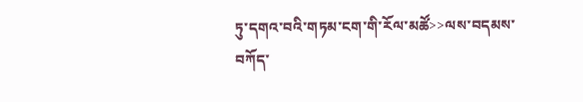ཏུ་དགའ་བའི་གཏམ་ངག་གི་རོལ་མཚོ>>ལས་བདམས་བཀོད་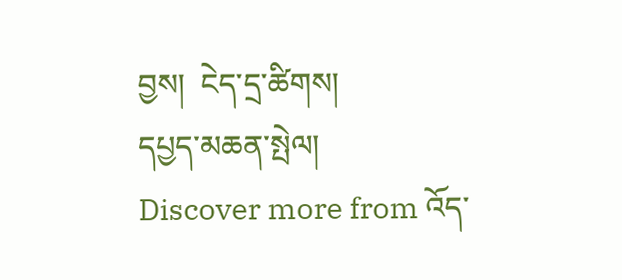བྱས།  ངེད་དྲ་ཚིགས།
དཔྱད་མཆན་སྤེལ།
Discover more from འོད་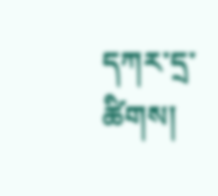དཀར་དྲ་ཚིགས།